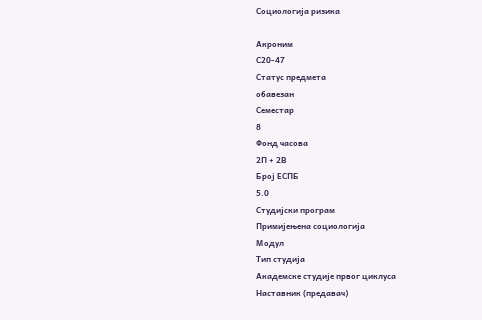Социологија ризика

Акроним
С20-47
Статус предмета
обавезан
Семестар
8
Фонд часова
2П + 2В
Број ЕСПБ
5.0
Студијски програм
Примијењена социологија
Модул
Тип студија
Академске студије првог циклуса
Наставник (предавач)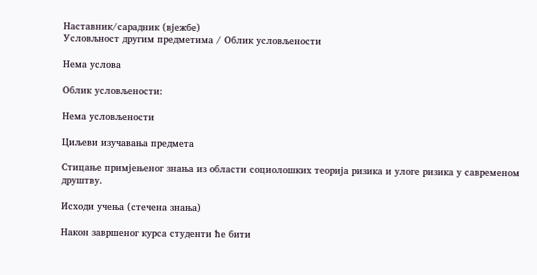Наставник/сарадник (вјежбе)
Условљност другим предметима / Облик условљености

Нема услова

Облик условљености:

Нема условљености

Циљеви изучавања предмета

Стицање примјењеног знања из области социолошких теорија ризика и улоге ризика у савременом друштву.

Исходи учења (стечена знања)

Након завршеног курса студенти ће бити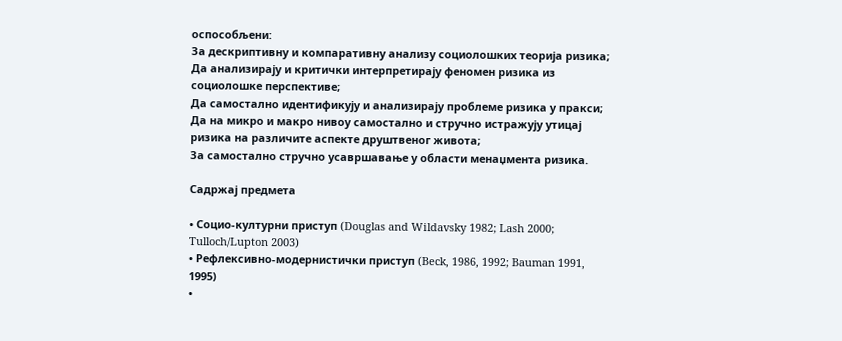оспособљени:
За дескриптивну и компаративну анализу социолошких теорија ризика;
Да анализирају и критички интерпретирају феномен ризика из социолошке перспективе;
Да самостално идентификују и анализирају проблеме ризика у пракси;
Да на микро и макро нивоу самостално и стручно истражују утицај ризика на различите аспекте друштвеног живота;
За самостално стручно усавршавање у области менаџмента ризика.

Садржај предмета

• Социо-културни приступ (Douglas and Wildavsky 1982; Lash 2000; Tulloch/Lupton 2003)
• Рефлексивно-модернистички приступ (Beck, 1986, 1992; Bauman 1991, 1995)
•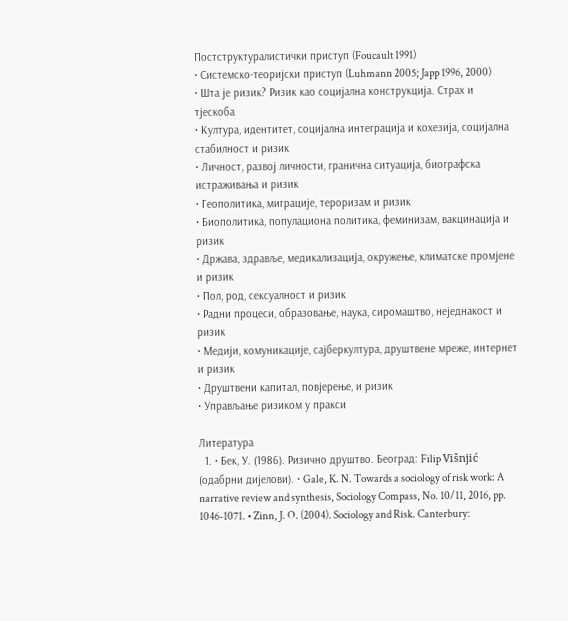Постструктуралистички приступ (Foucault 1991)
• Системско-теоријски приступ (Luhmann 2005; Japp 1996, 2000)
• Шта је ризик? Ризик као социјална конструкција. Страх и тјескоба
• Култура, идентитет, социјална интеграција и кохезија, социјална стабилност и ризик
• Личност, развој личности, гранична ситуација, биографска истраживања и ризик
• Геополитика, миграције, тероризам и ризик
• Биополитика, популациона политика, феминизам, вакцинација и ризик
• Држава, здравље, медикализација, окружење, климатске промјене и ризик
• Пол, род, сексуалност и ризик
• Радни процеси, образовање, наука, сиромаштво, неједнакост и ризик
• Медији, комуникације, сајберкултура, друштвене мреже, интернет и ризик
• Друштвени капитал, повјерење, и ризик
• Управљање ризиком у пракси

Литература
  1. • Бек, У. (1986). Ризично друштво. Београд: Filip Višnjić (одабрни дијелови). • Gale, K. N. Towards a sociology of risk work: A narrative review and synthesis, Sociology Compass, No. 10/11, 2016, pp. 1046-1071. • Zinn, J. O. (2004). Sociology and Risk. Canterbury: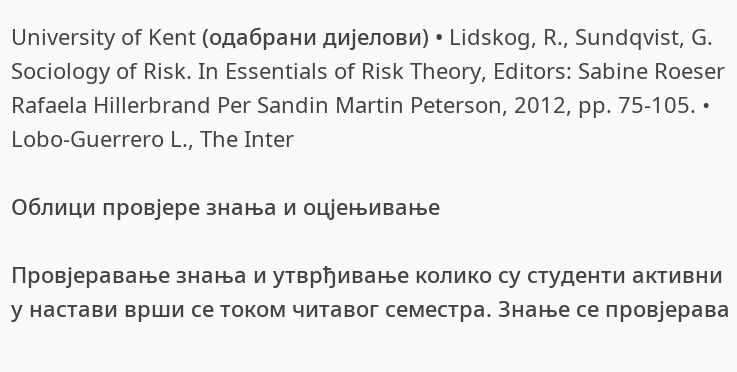University of Kent (одабрани дијелови) • Lidskog, R., Sundqvist, G. Sociology of Risk. In Essentials of Risk Theory, Editors: Sabine Roeser Rafaela Hillerbrand Per Sandin Martin Peterson, 2012, pp. 75-105. • Lobo-Guerrero L., The Inter

Облици провјере знања и оцјењивање

Провјеравање знања и утврђивање колико су студенти активни у настави врши се током читавог семестра. Знање се провјерава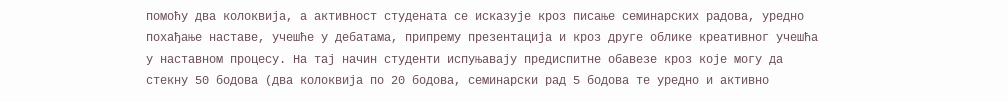помоћу два колоквија, а активност студената се исказује кроз писање семинарских радова, уредно похађање наставе, учешће у дебатама, припрему презентација и кроз друге облике креативног учешћа у наставном процесу. На тај начин студенти испуњавају предиспитне обавезе кроз које могу да стекну 50 бодова (два колоквија по 20 бодова, семинарски рад 5 бодова те уредно и активно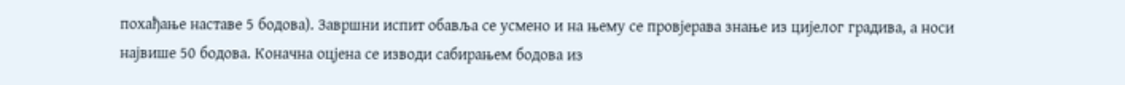похађање наставе 5 бодова). Завршни испит обавља се усмено и на њему се провjерава знање из цијелог градива, а носи највише 50 бодова. Коначна оцјена се изводи сабирањем бодова из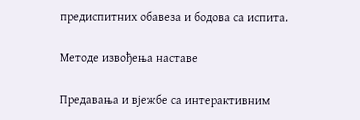предиспитних обавеза и бодова са испита.

Методе извођења наставе

Предавања и вјежбе са интерактивним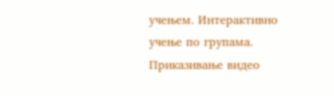учењем. Интерактивно учење по групама. Приказивање видео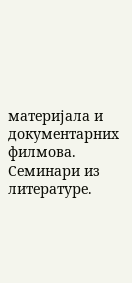материјала и документарних филмова. Семинари из литературе.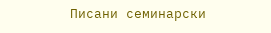Писани семинарски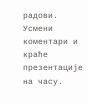радови. Усмени коментари и краће презентације на часу.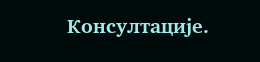Консултације.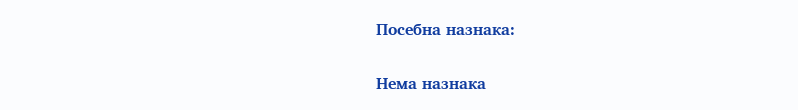Посебна назнака:

Нема назнака